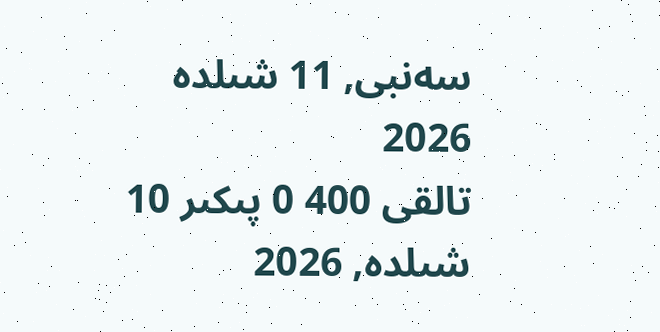سەنبى, 11 شىلدە 2026
تالقى 400 0 پىكىر 10 شىلدە, 2026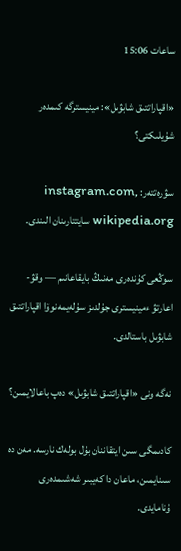ساعات 15:06

«اقپاراتتىق شابۋىل»: مينيسترگە كىمدەر شۇيلىكتى؟

سۋرەتتەر: instagram.com, wikipedia.org سايتتارىنان الىندى.

سوڭعى كۇندەرى مەنىڭ بايقاعانىم — وقۋ-اعارتۋ ءمينيسترى جۇلدىز سۇلەيمەنوۆا اقپاراتتىق شابۋىل باستالدى.

نەگە ونى «اقپاراتتىق شابۋىل» دەپ باعالايمىن؟

كادىمگى سىن ايتقاننان بۇل بولەك نارسە. مەن دە سىنايمىن، ماعان دا كەيبىر شەشىمدەرى ۇنامايدى.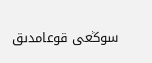سوڭعى قوعامدىق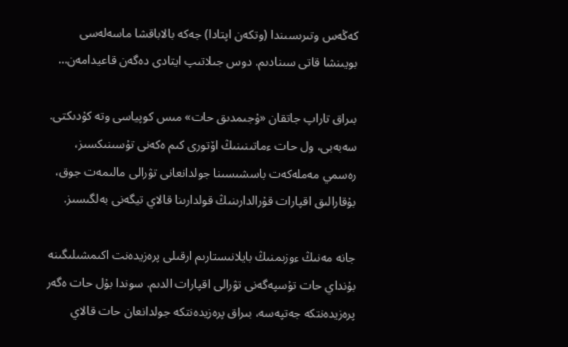كەڭەس وتىرىسىندا (وتكەن اپتادا) جەكە بالاباقشا ماسەلەسى بويىنشا قاتى سىنادىم. دوس جىلاتىپ ايتادى دەگەن قاعيدامەن…

بىراق تاراپ جاتقان «ۇجىمدىق حات» مىس كوپياسى وتە كۇدىكتى. سەبەبى، ول حات ءماتىنىنىڭ اۆتورى كىم ەكەنى تۇسىنىكسىز، رەسمي مەملەكەت باسشىسىنا جولدانعانى تۋرالى مالىمەت جوق، بۇقارالىق اقپارات قۇرالدارىنىڭ قولدارىنا قالاي تيگەنى بەلگىسىز.

جانە مەنىڭ ءوزىمنىڭ بايلانىستارىم ارقىلى پرەزيدەنت اكىمشىلىگىنە بۇنداي حات تۇسپەگەنى تۋرالى اقپارات الدىم. سوندا بۇل حات ەگەر پرەزيدەنتكە جەتپەسە، بىراق پرەزيدەنتكە جولدانعان حات قالاي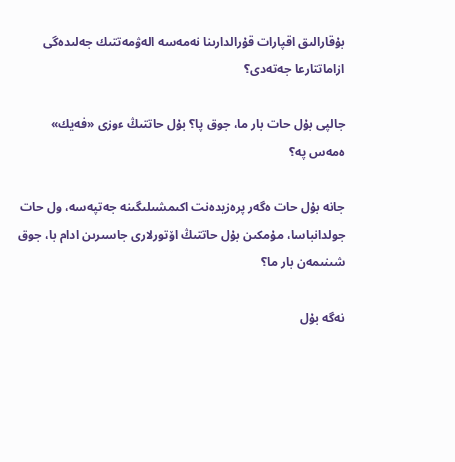بۇقارالىق اقپارات قۇرالدارىنا نەمەسە الەۋمەتتىك جەلىدەگى ازاماتتارعا جەتەدى؟

جالپى بۇل حات بار ما، جوق پا؟ بۇل حاتتىڭ ءوزى «فەيك» ەمەس پە؟

جانە بۇل حات ەگەر پرەزيدەنت اكىمشىلىگىنە جەتپەسە، ول حات جولدانباسا، مۇمكىن بۇل حاتتىڭ اۆتورلارى جاسىرىن ادام با، جوق شىنىمەن بار ما؟

نەگە بۇل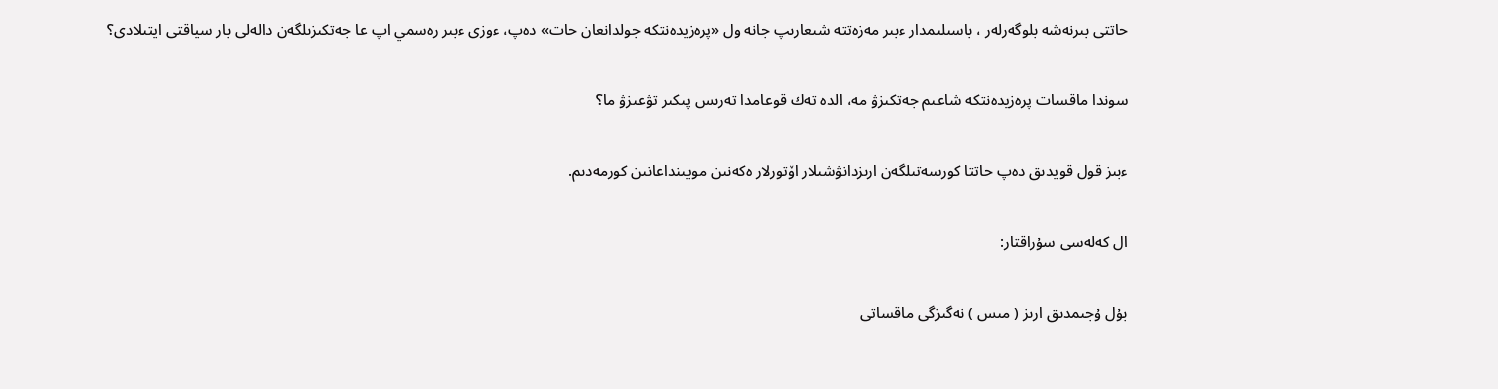حاتتى بىرنەشە بلوگەرلەر ، باسىلىمدار ءبىر مەزەتتە شىعارىپ جانە ول «پرەزيدەنتكە جولدانعان حات» دەپ، ءوزى ءبىر رەسمي اپ عا جەتكىزىلگەن دالەلى بار سياقتى ايتىلادى؟

سوندا ماقسات پرەزيدەنتكە شاعىم جەتكىزۋ مە، الدە تەك قوعامدا تەرىس پىكىر تۋعىزۋ ما؟

ءبىز قول قويدىق دەپ حاتتا كورسەتىلگەن ارىزدانۋشىلار اۆتورلار ەكەنىن مويىنداعانىن كورمەدىم.

ال كەلەسى سۇراقتار:

بۇل ۇجىمدىق ارىز ( مىس ) نەگىزگى ماقساتى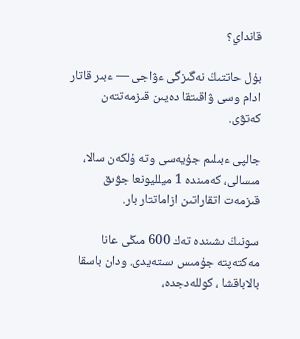قانداي؟

بۇل حاتتىڭ نەگىزگى ءۋاجى — ءبىر قاتار ادام وسى ۋاقىتقا دەيىن قىزمەتتەن كەتۋى.

جالپى ءبىلىم جۇيەسى وتە ۇلكەن سالا، مىسالى، كەمىندە 1 ميلليونعا جۋىق قىزمەت اتقاراتىن ازاماتتار بار.

سونىڭ ىشىندە تەك 600 مىڭى عانا مەكتەپتە جۇمىس ىستەيدى. ودان باسقا بالاباقشا ، كوللەدجدە،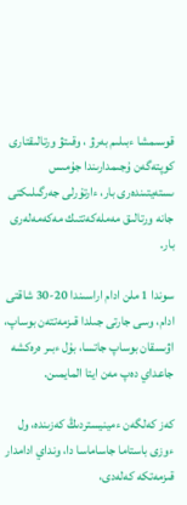قوسىمشا ءبىلىم بەرۋ ، وقىتۋ ورتالىقتارى كوپتەگەن ۇجىمدارىندا جۇمىس ىستەيتىندەرى بار، ءارتۇرلى جەرگىلىكتى جانە ورتالىق مەملەكەتتىك مەكەمەلەرى بار.

سوندا 1 ملن ادام اراسىندا 20-30 شاقتى ادام، وسى جارتى جىلدا قىزمەتتەن بوساپ، اۋىسقان بوساپ جاتسا، بۇل ءبىر ەرەكشە جاعداي دەپ مەن ايتا المايمىن.

كەز كەلگەن ءمينيستردىڭ كەزىندە، ول ءوزى باستاما جاساماسا دا، ونداي ادامدار قىزمەتكە كەلەدى،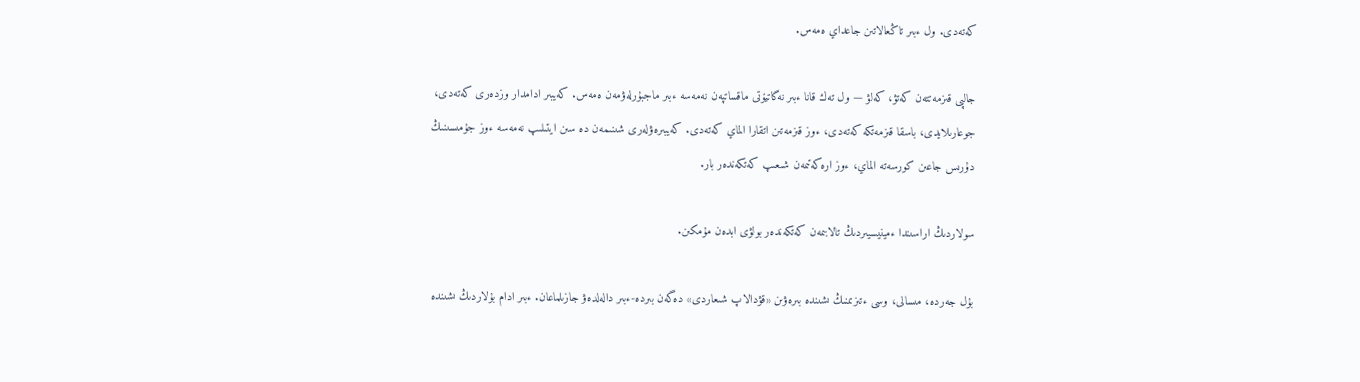كەتەدى. ول ءبىر تاڭعالاتىن جاعداي ەمەس.

جالپى قىزمەتتەن كەتۋ، كەلۋ — ول تەك قانا ءبىر نەگاتيۆتى ماقساتپەن نەمەسە ءبىر ماجبۇرلەۋمەن ەمەس. كەيبىر ادامدار وزدەرى كەتەدى، جوعارىلايدى، باسقا قىزمەتكە كەتەدى، ءوز قىزمەتىن اتقارا الماي كەتەدى. كەيبىرەۋلەرى شىنىمەن دە سىن ايتىلىپ نەمەسە ءوز جۇمىسىنىڭ دۇرىس جاعىن كورسەتە الماي، ءوز ارەكەتىمەن شىعىپ كەتكەندەر بار.

سولاردىڭ اراسىندا ءمينيسيىردىڭ تالابىمەن كەتكەندەر بولۋى ابدەن مۇمكىن.

بۇل جەردە، مىسالى، وسى ءتىزىمنىڭ ىشىندە بىرەۋىن «قۋدالاپ شىعاردى» دەگەن بىردە-ءبىر دالەلدەۋ جازىلماعان. ءبىر ادام بۇلاردىڭ ىشىندە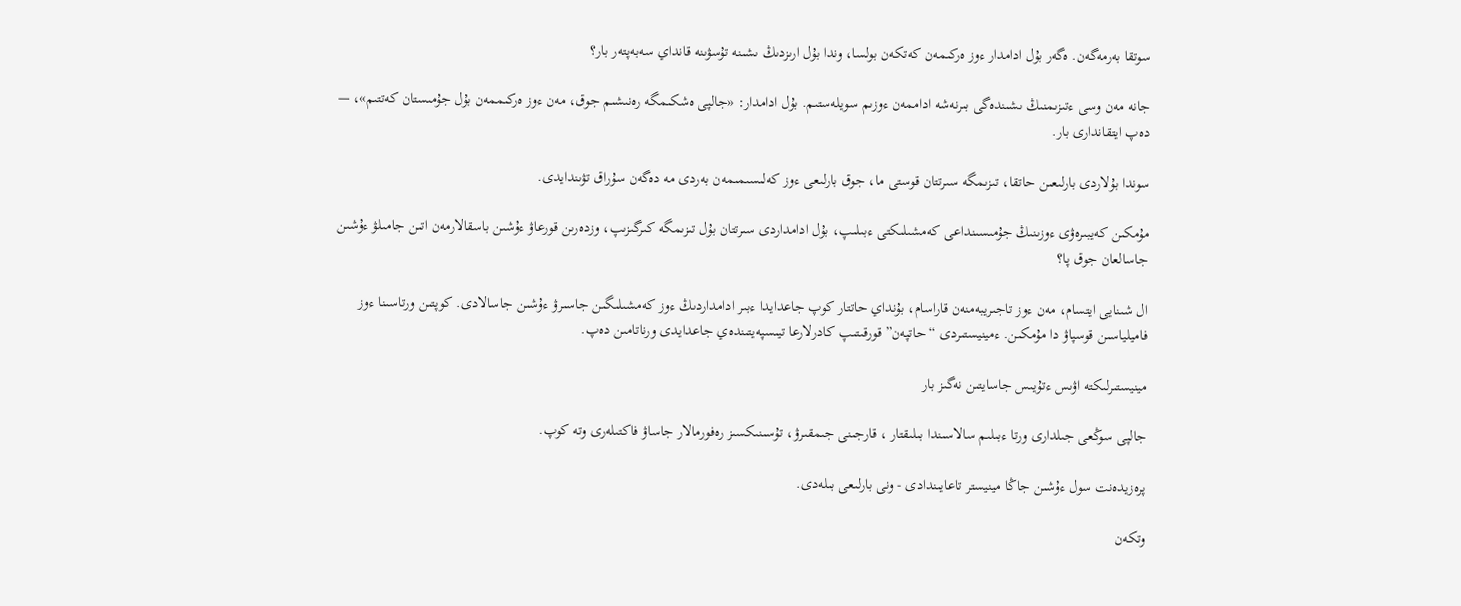سوتقا بەرمەگەن. ەگەر بۇل ادامدار ءوز ەركىمەن كەتكەن بولسا، وندا بۇل ارىزدىڭ ىشىنە تۇسۋىنە قانداي سەبەپتەر بار؟

جانە مەن وسى ءتىزىمنىڭ ىشىندەگى بىرنەشە اداممەن ءوزىم سويلەستىم. بۇل ادامدار: «جالپى ەشكىمگە رەنىشىم جوق، مەن ءوز ەركىممەن بۇل جۇمىستان كەتتىم»، — دەپ ايتقاندارى بار.

سوندا بۇلاردى بارلىعىن حاتقا، تىزىمگە سىرتتان قوستى ما، جوق بارلىعى ءوز كەلىسىمىمەن بەردى مە دەگەن سۇراق تۋىندايدى.

مۇمكىن كەيبىرەۋى ءوزىنىڭ جۇمىسىنداعى كەمشىلىكتى ءبىلىپ، بۇل ادامداردى سىرتتان بۇل تىزىمگە كىرگىزىپ، وزدەرىن قورعاۋ ءۇشىن باسقالارمەن اتىن جامىلۋ ءۇشىن جاسالعان جوق پا؟

ال شىنايى ايتسام، مەن ءوز تاجىريبەمنەن قاراسام، بۇنداي حاتتار كوپ جاعدايدا ءبىر ادامداردىڭ ءوز كەمشىلىگىن جاسىرۋ ءۇشىن جاسالادى. كوپتىن ورتاسىنا ءوز فاميلياسىن قوسپاۋ دا مۇمكىن. ءمينيستىردى “حاتپەن” قورقىتىپ كادرلارعا تيىسپەيتىندەي جاعدايدى ورناتامىن دەپ.

مينيستىرلىكتە اۋىس ءتۇيىس جاسايتىن نەگىز بار

جالپى سوڭعى جىلدارى ورتا ءبىلىم سالاسىندا بىلىقتار ، قارجىنى جىمقىرۋ، تۇسىنىكسىز رەفورمالار جاساۋ فاكتىلەرى وتە كوپ.

پرەزيدەنت سول ءۇشىن جاڭا مينيستر تاعايىندادى - ونى بارلىعى بىلەدى.

وتكەن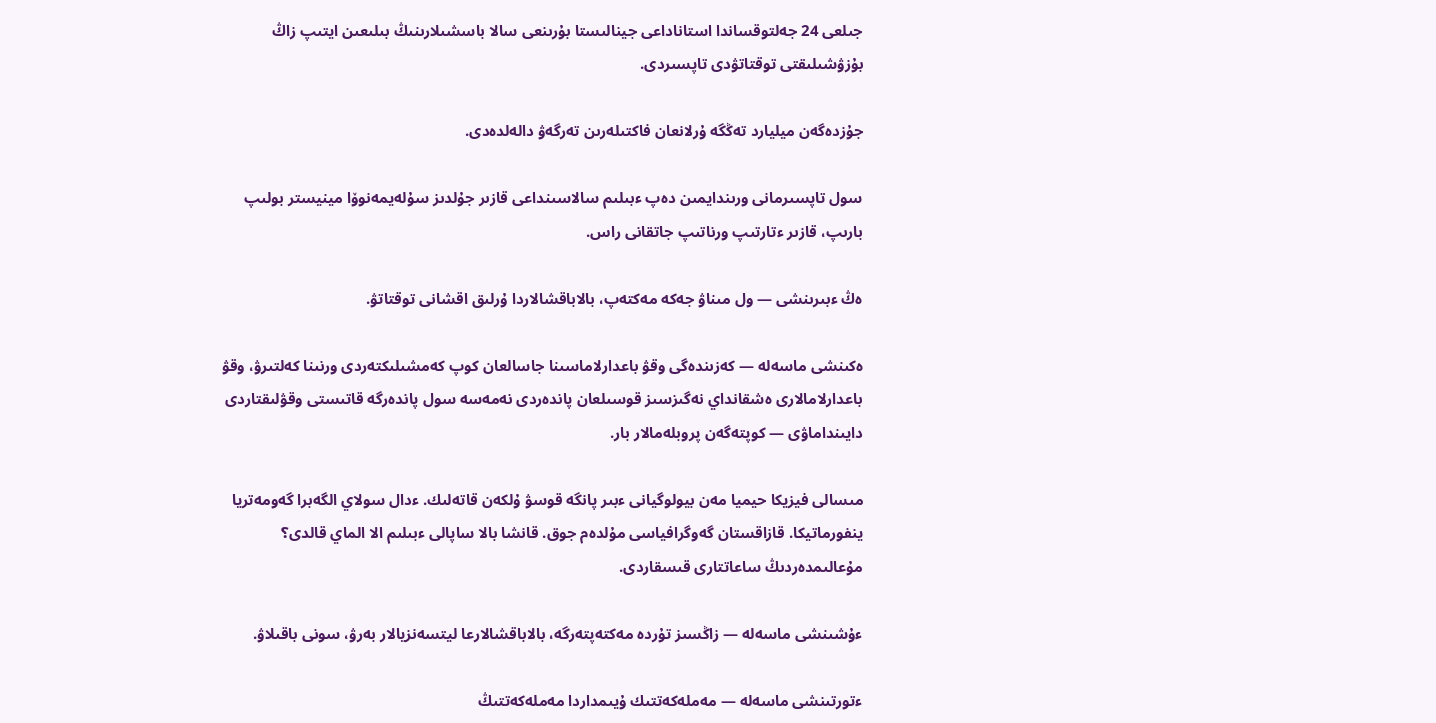جىلعى 24 جەلتوقساندا استاناداعى جينالىستا بۇرىنعى سالا باسشىلارىنىڭ بىلىعىن ايتىپ زاڭ بۇزۋشىلىقتى توقتاتۋدى تاپسىردى.

جۇزدەگەن ميليارد تەڭگە ۇرلانعان فاكتىلەرىن تەرگەۋ دالەلدەدى.

سول تاپسىرمانى ورىندايمىن دەپ ءبىلىم سالاسىنداعى قازىر جۇلدىز سۇلەيمەنوۆا مينيستر بولىپ بارىپ، قازىر ءتارتىپ ورناتىپ جاتقانى راس.

ەڭ ءبىرىنشى — ول مىناۋ جەكە مەكتەپ، بالاباقشالاردا ۇرلىق اقشانى توقتاتۋ.

ەكىنشى ماسەلە — كەزىندەگى وقۋ باعدارلاماسىنا جاسالعان كوپ كەمشىلىكتەردى ورنىنا كەلتىرۋ، وقۋ باعدارلامالارى ەشقانداي نەگىزسىز قوسىلعان پاندەردى نەمەسە سول پاندەرگە قاتىستى وقۋلىقتاردى دايىنداماۋى — كوپتەگەن پروبلەمالار بار.

مىسالى فيزيكا حيميا مەن بيولوگيانى ءبىر پانگە قوسۋ ۇلكەن قاتەلىك. ءدال سولاي الگەبرا گەومەتريا ينفورماتيكا. قازاقستان گەوگرافياسى مۇلدەم جوق. قانشا بالا ساپالى ءبىلىم الا الماي قالدى؟ مۇعالىمدەردىڭ ساعاتتارى قىسقاردى.

ءۇشىنشى ماسەلە — زاڭسىز تۇردە مەكتەپتەرگە، بالاباقشالارعا ليتسەنزيالار بەرۋ، سونى باقىلاۋ.

ءتورتىنشى ماسەلە — مەملەكەتتىك ۇيىمداردا مەملەكەتتىڭ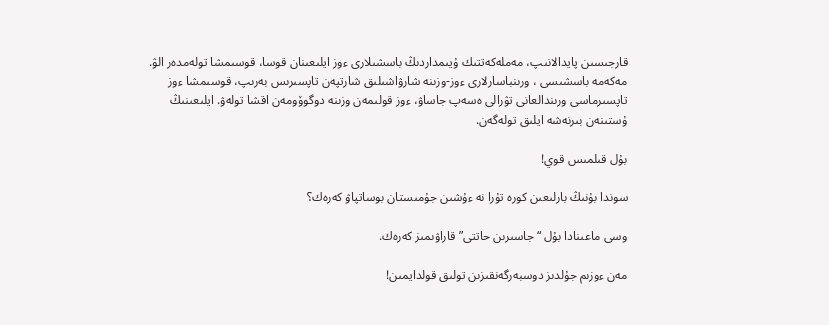قارجىسىن پايدالانىپ، مەملەكەتتىك ۇيىمداردىڭ باسشىلارى ءوز ايلىعىنان قوسا، قوسىمشا تولەمدەر الۋ. مەكەمە باسشىسى ، ورىنباسارلارى ءوز-وزىنە شارۋاشىلىق شارتپەن تاپسىرىس بەرىپ، قوسىمشا ءوز تاپسىرماسى ورىندالعانى تۋرالى ەسەپ جاساۋ، ءوز قولىمەن وزىنە دوگوۆومەن اقشا تولەۋ. ايلىعىنىڭ ۇستىنەن بىرنەشە ايلىق تولەگەن.

بۇل قىلمىس قوي!

سوندا بۇنىڭ بارلىعىن كورە تۇرا نە ءۇشىن جۇمىستان بوساتپاۋ كەرەك؟

وسى ماعىنادا بۇل “جاسىرىن حاتتى” قاراۋىمىز كەرەك.

مەن ءوزىم جۇلدىز دوسبەرگەنقىزىن تولىق قولدايمىن!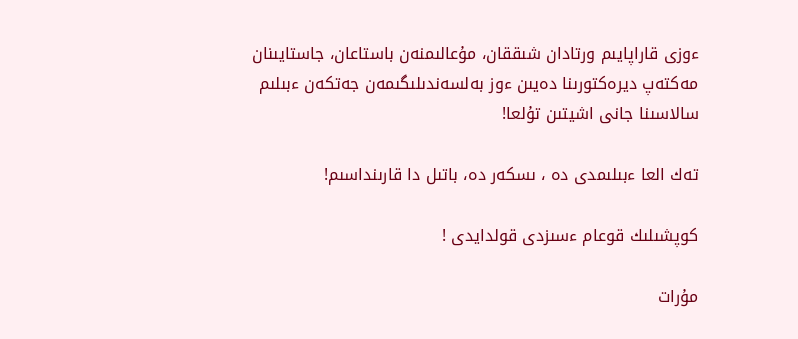ءوزى قاراپايىم ورتادان شىققان، مۇعالىمنەن باستاعان، جاستايىنان مەكتەپ ديرەكتورىنا دەيىن ءوز بەلسەندىلىگىمەن جەتكەن ءبىلىم سالاسىنا جانى اشيتىن تۇلعا!

تەك العا ءبىلىمدى دە ، ىسكەر دە، باتىل دا قارىنداسىم!

كوپشىلىك قوعام ءسىزدى قولدايدى !

مۇرات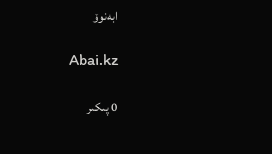ابەنوۆ

Abai.kz

0 پىكىر